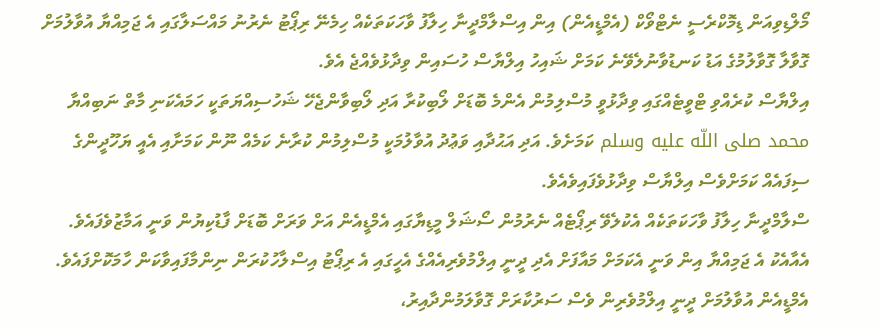މޯލްޑިވިއަން ޑިމޮކްރެސީ ނެޓްވޯކް (އެމްޑީއެން) އިން އިސްލާމްދީނާ ހިލާފު ވާހަކަތަކެއް ހިމެނޭ ރިޕޯޓު ނެރުނު މައްސަލާގައި އެ ޖަމިއްޔާ އުވާލުމަށް ގޮވާލާ ގޮވާލުމުގެ އަޑު ކަނޑުވާނުލެވޭނެ ކަމަށް ޝައިހު އިލްޔާސް ހުސައިން ވިދާޅުވެއްޖެ އެވެ.
އިލްޔާސް ކުރެއްވި ޓްވީޓެއްގައި ވިދާޅުވީ މުސްލިމުން އެންމެ ބޮޑަށް ލޯބިކުރާ އަދި ލޯބިވާންޖެހޭ ޝަހުސިއްޔަތަކީ ހަމައެކަނި މާތް ނަބިއްޔާ محمد صلى اللّه عليه وسلم ކަމަށެވެ. އަދި އަޙުދާއި ވަޢުދު އުވާލުމަކީ މުސްލިމުން ކުރާނެ ކަމެއް ނޫން ކަމަށާއި އެއީ ޔަހޫދީންގެ ސިފައެއް ކަމަށްވެސް އިލްޔާސް ވިދާޅުވެފައިވެއެވެ.
ސްލާމްދީނާ ހިލާފު ވާހަކަތަކެއް އެކުލެވޭ ރިޕޯޓެއް ނެރުމުން ސޯޝަލް މީޑިޔާގައި އެމްޑީއެން އަށް ވަރަށް ބޮޑަށް ފާޑުކިޔުން ވަނީ އަމާޒުވެފައެވެ. އެއާއެކު އެ ޖަމިއްޔާ އިން ވަނީ އެކަމަށް މައާފަށް އެދި ދީނީ އިލްމުވެރިއެއްގެ އެހީގައި އެ ރިޕޯޓު އިސްލާހުކުރަން ނިންމާފައިވާކަން ހާމަކޮށްފައެވެ.
އެމްޑީއެން އުވާލުމަށް ދީނީ އިލްމުވެރިން ވެސް ސަރުކާރަށް ގޮވާލަމުންދާއިރު،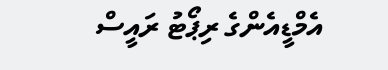އެމްޑީއެންގެ ރިޕޯޓު ރައީސް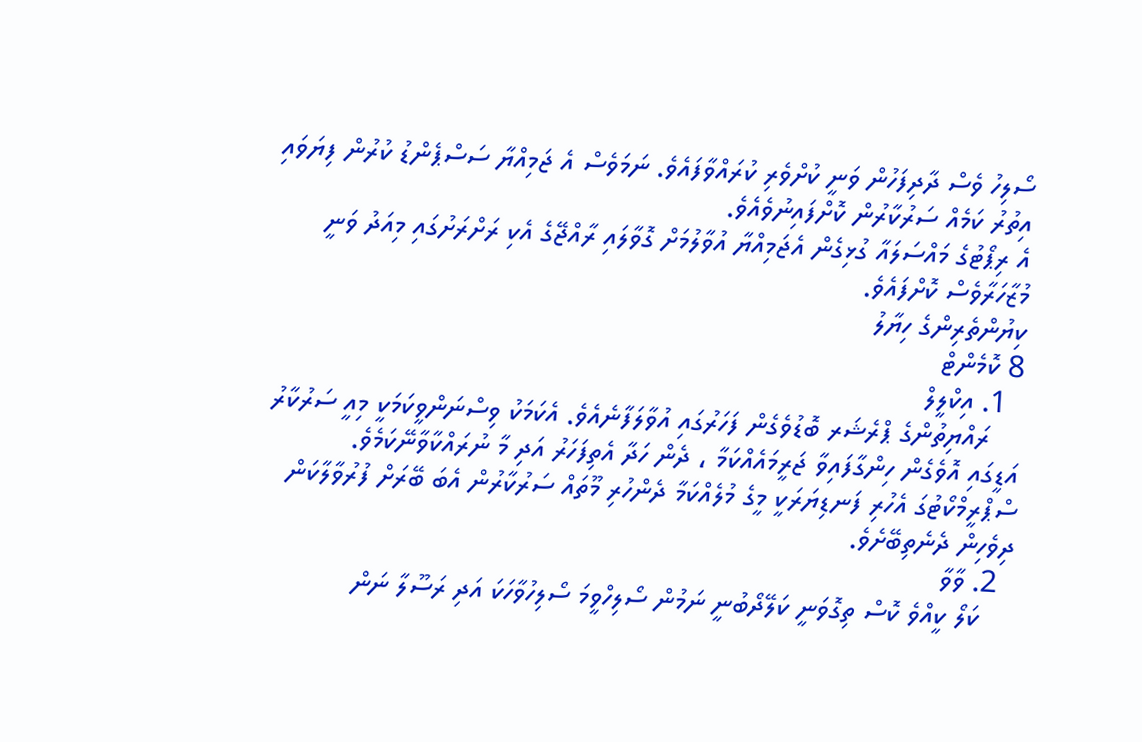ސޯލިހު ވެސް ދާދިފަހުން ވަނީ ކުށްވެރި ކުރައްވާފައެވެ. ނަމަވެސް އެ ޖަމިއްޔާ ސަސްޕެންޑު ކުރުން ފިޔަވައި އިތުރު ކަމެއް ސަރުކާރުން ކޮށްފައިނުވެއެވެ.
އެ ރިޕޯޓުގެ މައްސަލައާ ގުޅިގެން އެޖަމިއްޔާ އުވާލުމަށް ގޮވާލައި ރާއްޖޭގެ އެކި ރަށްރަށުގައި މިއަދު ވަނީ މުޒާހަރާވެސް ކޮށްފައެވެ.
ކިޔުންތެރިންގެ ހިޔާލު
8 ކޮމެންޓް
  1. އިކްލީލް
    ރައްޔިތުންގެ ޕްރެޝަރ ބޮޑުވެގެން ފަހަރުގައި އުވާލަފާނެއެވެ. އެކަމަކު ވިސްނަންވީކަމަކީ މިއީ ސަރުކާރު އަޑީގައި އޮވެގެން ހިންގާފައިވާ ޖަރީމައެއްކަމާ ، ދެން ހަދާ އެތިފަހަރު އަދި މާ ނުރައްކާވާނޭކަމެވެ. ސްޕްރީމްކޯޓުގަ އެހުރި ފަނޑިޔަރަކީ މީގެ މުލެއްކަމާ ދެންހުރި މޫތައް ސަރުކާރުން އެބަ ބޭރަށް ފުރުވާލާކަން ދިވެހިން ދެނެތިބޭށެވެ.
  2. ވާވާ
    ކަލޯ ކީއްވެ ކޮސް ތިގޮވަނީ ކަލޭދޯބުނީ ނަމުން ސޯލިހްވީމަ ސޯލިހުވާހަކަ އަދި ރަސޫލާ ނަން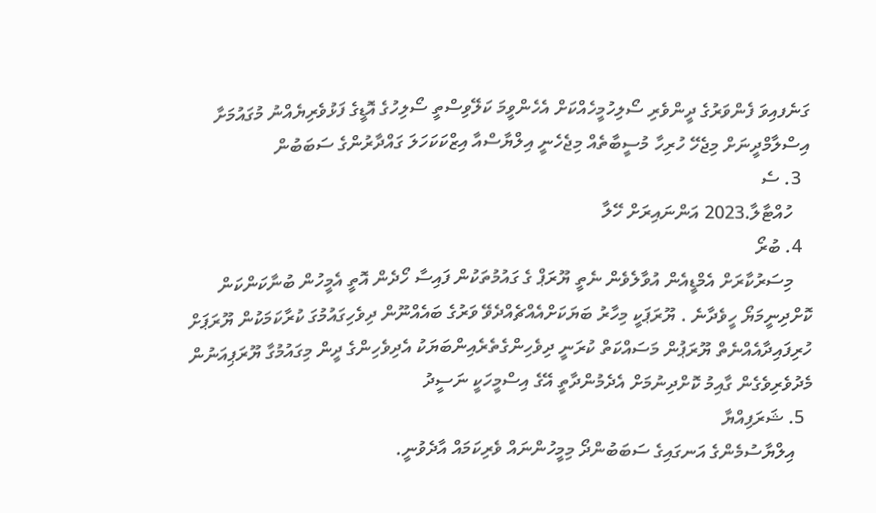ގަނެފއިވަ ފެންވަރުގެ ދީންވެރި ސޯލިހުމީހެއްކަށް އެހެންވީމަ ކަލޭވިސްތީ ސޯލިހުގެ އޮޑީގެ ފަޅުވެރިޔެއްނު މުގައުމަށާ އިސްލާމްދީނަށް މިޖެހޭ ހުރިހާ މުސީބާތެއް މިޖެހެނީ އިލްޔާސްއާ އިޒްކަކަހަލަ ގައްދާރުންގެ ސަބަބުން
  3. ސެ
    ހުއްޓާލާ.2023 އަންނައިރަށް ހޭލާ
  4. ބުރޯ
    މިސަރުކާރަށް އެމްޑީއެން އުވާލެވެން ނެތީ ޔޫރަޕް ގެ ގައުމުތަކުން ފައިސާ ހޯދެން އޮތީ އެމީހުން ބުނާކަންކަން ކޮށްދިނީމަޔޯ ހީވެދާނެ . ޔޫރަޕަކީ މިހާރު ބަޔަކަށްއެއްޗެއްދެވޭ ވަރުގެ ބައެއްނޫން ދިވެހިގައުމުގަ ކުރާކަމަކުން ޔޫރަޕަށް ހުރިފައިދާއެއްނެތް ޔޫރަޕުން މަސައްކަތް ކުރަނީ ދިވެހިންގެތެރެއިންބަޔަކު އެދިވެހިންގެ ދީން މިގައުމުގާ ޔޫރަޕިއަނުން މެދުވެރިވެގެން ގާއިމު ކޮށްދިނުމަށް އެދެމުންދާތީ އޭގެ އިސްމީހަކީ ނަސީދު
  5. ޝަރަފިއްޔާ
    އިލްޔާސުމެންގެ އަނގައިގެ ސަބަބުންދޯ މިމީހުންނައް ވެރިކަމައް އާދެވުނީ.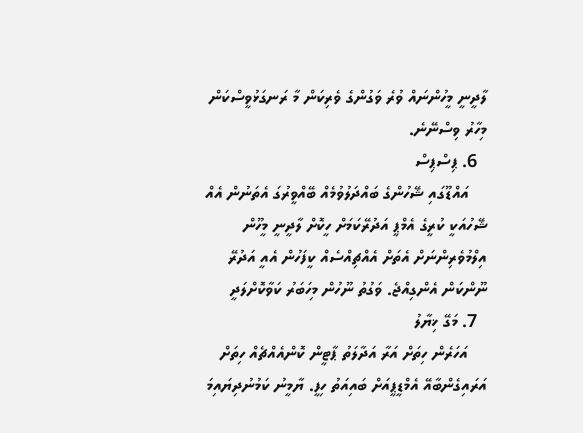ލާދީނީ މީހުންނައް ވުރެ ވަގުންގެ ވެރިކަން މާ ރަނގަޅުވީސްކަން މިހާރު ވިސްނޭނެ.
  6. ޕިސްޕިސް
    އައްޑޫގައި ޝޭހުންގެ ބައްދަލުވުމެއް ބޭއްވީރުގަ އެތަނުން އެއް ޝޭހުއަކީ ކުރީގެ އެމްޕީ އަދުރޭކަމަށް ހީކޮށް ލާދީނީ މީހޫން އިލްމުވެރިންނަށް އެތަށް އެއްޗިއްސެއް ކީފަހުން އެއީ އަދުރޭ ނޫންކަން އެންގިއްޖެ. ވަގުތު ނޫހުން މިހަބަރު ކަވާކޮށްލަދީ
  7. މަގޭ ޚިޔާލު
    އަހަރެން ހިތަށް އަރާ އަދާލަތު ޕާޓީން ކޮންއެއްޗެއް ހިތަށް އަރައިގެންބާއޭ އެމްޑީޕީއަށް ބައިއަތު ހިފީ. ޔާމީނު ކަމުނުދިޔައިމަ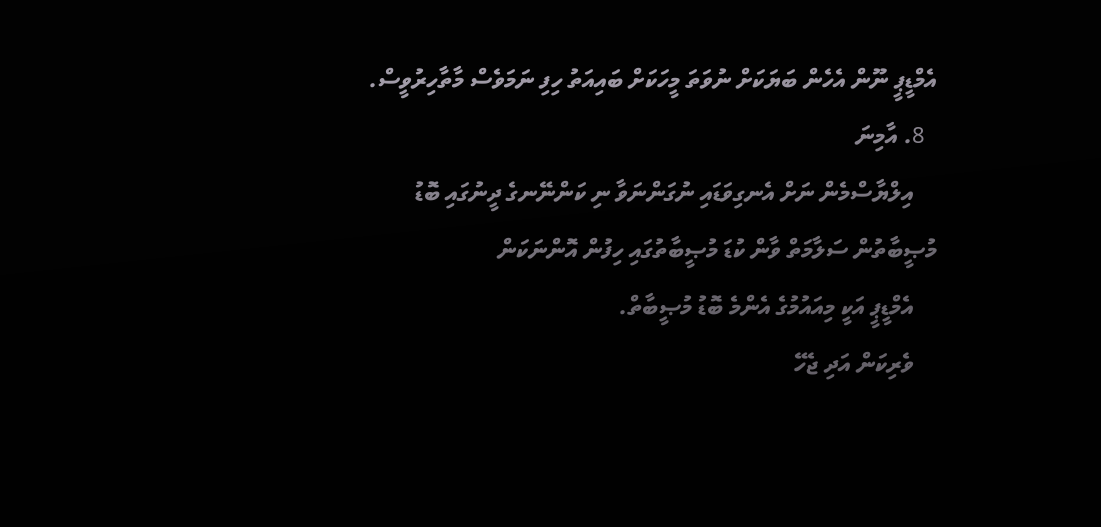އެމްޑީޕީ ނޫން އެހެން ބަޔަކަށް ނުވަތަ މީހަކަށް ބައިއަތު ހިފި ނަމަވެސް މާތާހިރުވީސް.
  8. އާމިނަ
    އިލްޔާސްމެން ނަށް އެނގިވަޑައި ނުގަންނަވާ ނި ކަންނޭނގެ ދީނުގައި ބޮޑު މުޞީބާތުން ސަލާމަތް ވާން ކުޑަ މުޞީބާތުގައި ހިފުން އޮންނަކަން
    އެމްޑީޕީ އަކީ މިއައުމުގެ އެންމެ ބޮޑު މުޞީބާތް.
    ވެރިކަން އަދި ޖެހޭ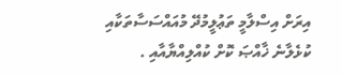އިރަށް އިސްލާމީ ތަޢުލީމުދޭ މުއައްސަސާތަކާއި ކުޅެލާނެ ޚާއްޞަ ކޮށް ކުއްލިއްޔާއާއި .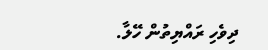ދިވެހި ރައްޔިތުން ހޭލާ.